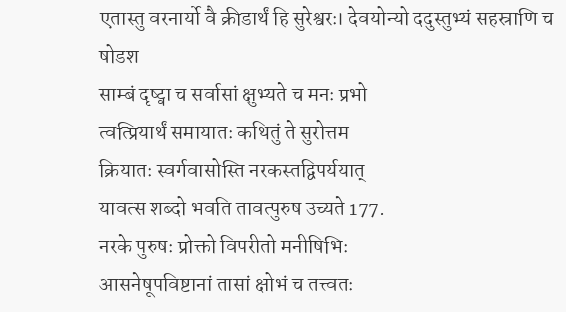एतास्तु वरनार्यो वै क्रीडार्थं हि सुरेश्वरः। देवयोन्यो ददुस्तुभ्यं सहस्राणि च षोडश
साम्बं दृष्ट्वा च सर्वासां क्षुभ्यते च मनः प्रभो
त्वत्प्रियार्थं समायातः कथितुं ते सुरोत्तम
क्रियातः स्वर्गवासोस्ति नरकस्तद्विपर्ययात्
यावत्स शब्दो भवति तावत्पुरुष उच्यते 177.
नरके पुरुषः प्रोक्तो विपरीतो मनीषिभिः
आसनेषूपविष्टानां तासां क्षोभं च तत्त्वतः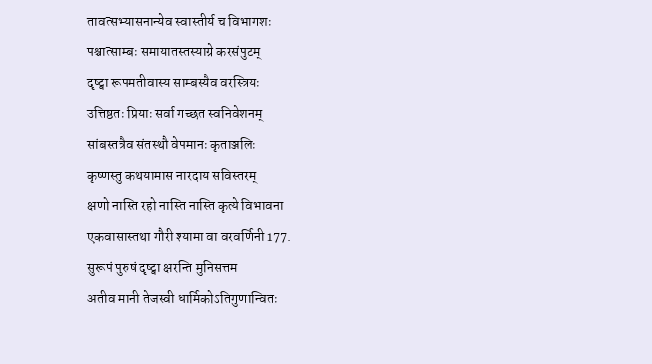तावत्सभ्यासनान्येव स्वास्तीर्य च विभागशः
पश्चात्साम्बः समायातस्तस्याग्रे करसंपुटम्
दृष्ट्वा रूपमतीवास्य साम्बस्यैव वरस्त्रियः
उत्तिष्ठतः प्रियाः सर्वा गच्छत स्वनिवेशनम्
सांबस्तत्रैव संतस्थौ वेपमानः कृताञ्जलिः
कृष्णस्तु कथयामास नारदाय सविस्तरम्
क्षणो नास्ति रहो नास्ति नास्ति कृत्ये विभावना
एकवासास्तथा गौरी श्यामा वा वरवर्णिनी 177.
सुरूपं पुरुषं दृष्ट्वा क्षरन्ति मुनिसत्तम
अतीव मानी तेजस्वी धार्मिकोऽतिगुणान्वितः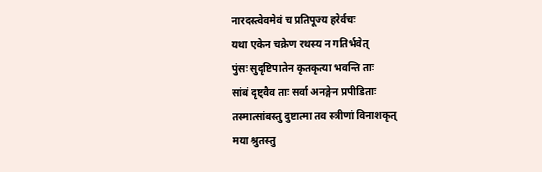नारदस्त्वेवमेवं च प्रतिपूज्य हरेर्वचः
यथा एकेन चक्रेण रथस्य न गतिर्भवेत्
पुंसः सुदृष्टिपातेन कृतकृत्या भवन्ति ताः
सांबं दृष्ट्वैव ताः सर्वा अनङ्गेन प्रपीडिताः
तस्मात्सांबस्तु दुष्टात्मा तव स्त्रीणां विनाशकृत्
मया श्रुतस्तु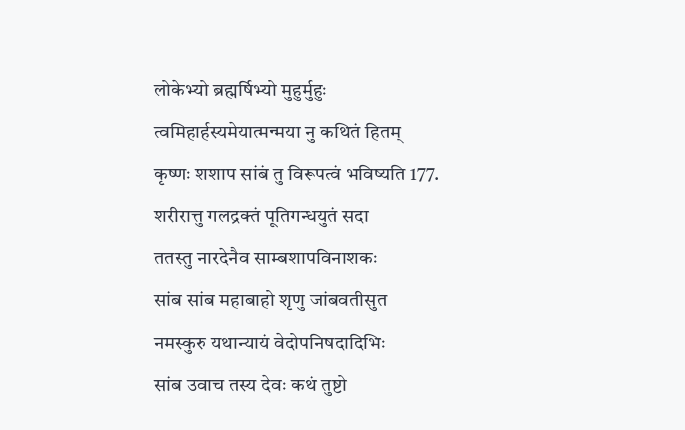लोकेभ्यो ब्रह्मर्षिभ्यो मुहुर्मुहुः
त्वमिहार्हस्यमेयात्मन्मया नु कथितं हितम्
कृष्णः शशाप सांबं तु विरूपत्वं भविष्यति 177.
शरीरात्तु गलद्रक्तं पूतिगन्धयुतं सदा
ततस्तु नारदेनैव साम्बशापविनाशकः
सांब सांब महाबाहो शृणु जांबवतीसुत
नमस्कुरु यथान्यायं वेदोपनिषदादिभिः
सांब उवाच तस्य देवः कथं तुष्टो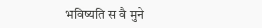भविष्यति स वै मुने